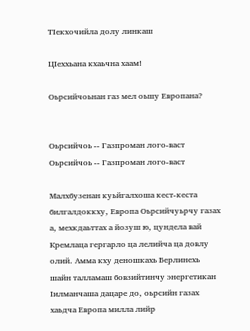ТIекхочийла долу линкаш

ЦIеххьана кхаьчна хаам!

Оьрсийчоьнан газ мел оьшу Европана?


Оьрсийчоь -- Газпроман лого-васт
Оьрсийчоь -- Газпроман лого-васт

Малхбузенан куьйгалхоша кест-кеста билгалдоккху, Европа Оьрсийчуьрчу газах а, мехкдаьттах а йозуш ю, цундела вай Кремлаца гергарло ца лелийча ца довлу олий. Амма кху деношкахь Берлинехь шайн талламаш бовзийтинчу энергетикан Iилманчаша дацаре до, оьрсийн газах хаьдча Европа милла лийр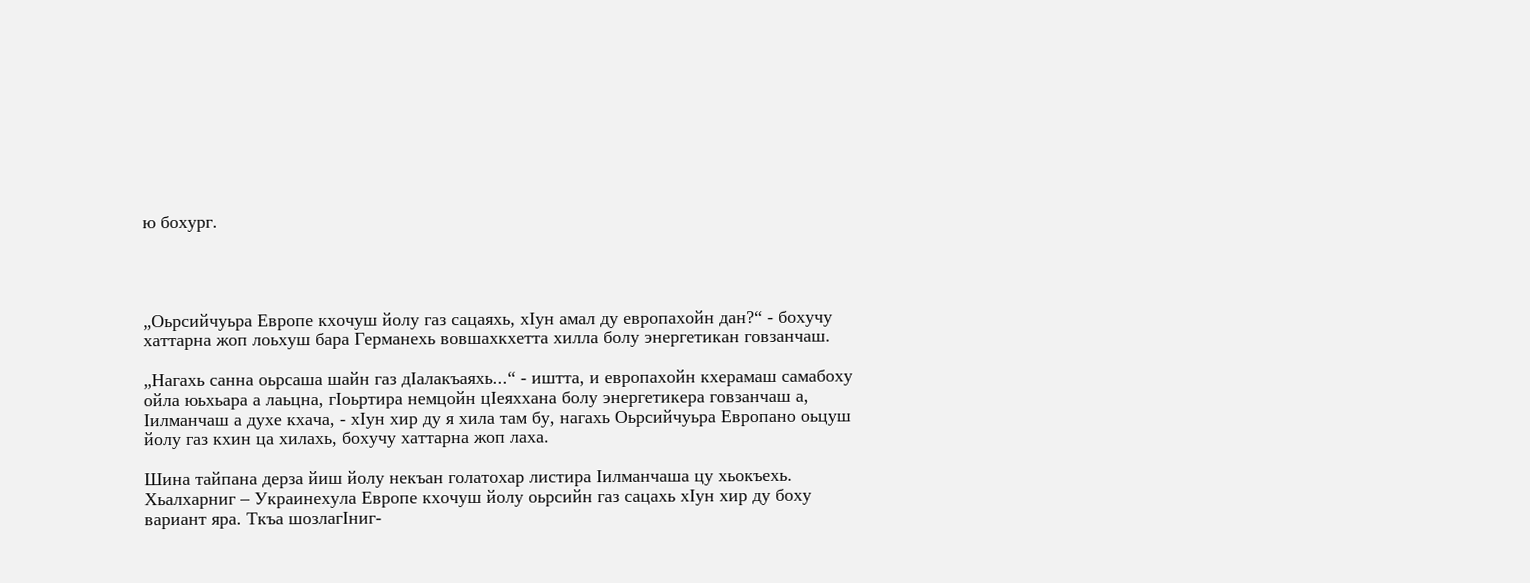ю бохург.




„Оьрсийчуьра Европе кхочуш йолу газ сацаяхь, хIун амал ду европахойн дан?“ - бохучу хаттарна жоп лоьхуш бара Германехь вовшахкхетта хилла болу энергетикан говзанчаш.

„Нагахь санна оьрсаша шайн газ дIалакъаяхь...“ - иштта, и европахойн кхерамаш самабоху ойла юьхьара а лаьцна, гIоьртира немцойн цIеяххана болу энергетикера говзанчаш а, Iилманчаш а духе кхача, - хIун хир ду я хила там бу, нагахь Оьрсийчуьра Европано оьцуш йолу газ кхин ца хилахь, бохучу хаттарна жоп лаха.

Шина тайпана дерза йиш йолу некъан голатохар листира Iилманчаша цу хьокъехь. Хьалхарниг – Украинехула Европе кхочуш йолу оьрсийн газ сацахь хIун хир ду боху вариант яра. Ткъа шозлагIниг-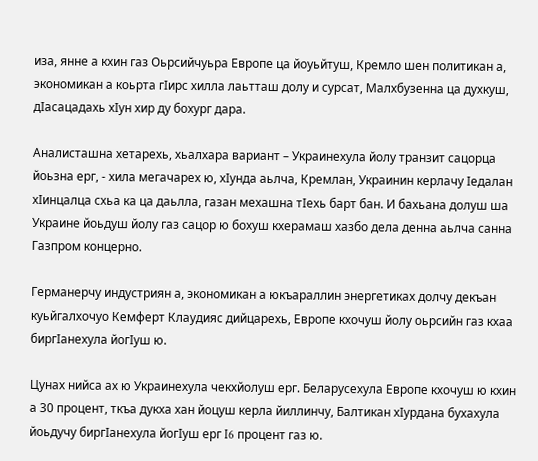иза, янне а кхин газ Оьрсийчуьра Европе ца йоуьйтуш, Кремло шен политикан а, экономикан а коьрта гIирс хилла лаьтташ долу и сурсат, Малхбузенна ца духкуш, дIасацадахь хIун хир ду бохург дара.

Аналисташна хетарехь, хьалхара вариант – Украинехула йолу транзит сацорца йоьзна ерг, - хила мегачарех ю, хIунда аьлча, Кремлан, Украинин керлачу Iедалан хIинцалца схьа ка ца даьлла, газан мехашна тIехь барт бан. И бахьана долуш ша Украине йоьдуш йолу газ сацор ю бохуш кхерамаш хазбо дела денна аьлча санна Газпром концерно.

Германерчу индустриян а, экономикан а юкъараллин энергетиках долчу декъан куьйгалхочуо Кемферт Клаудияс дийцарехь, Европе кхочуш йолу оьрсийн газ кхаа биргIанехула йогIуш ю.

Цунах нийса ах ю Украинехула чекхйолуш ерг. Беларусехула Европе кхочуш ю кхин а 30 процент, ткъа дукха хан йоцуш керла йиллинчу, Балтикан хIурдана бухахула йоьдучу биргIанехула йогIуш ерг I6 процент газ ю.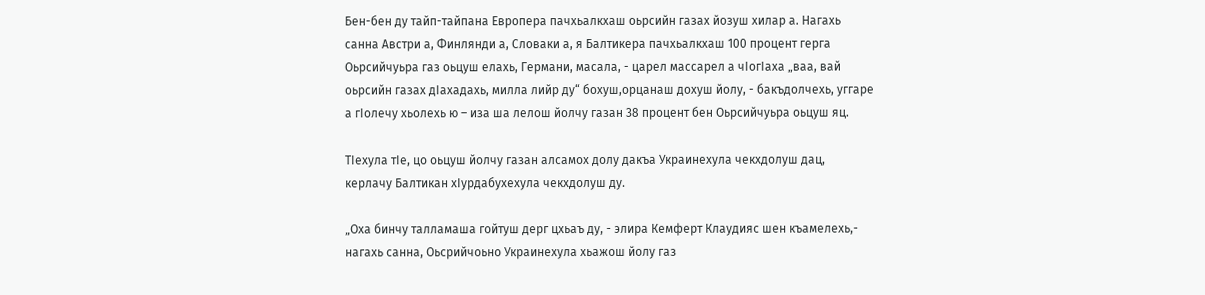Бен-бен ду тайп-тайпана Европера пачхьалкхаш оьрсийн газах йозуш хилар а. Нагахь санна Австри а, Финлянди а, Словаки а, я Балтикера пачхьалкхаш 100 процент герга Оьрсийчуьра газ оьцуш елахь, Германи, масала, - царел массарел а чIогIаха „ваа, вай оьрсийн газах дIахадахь, милла лийр ду“ бохуш,орцанаш дохуш йолу, - бакъдолчехь, уггаре а гIолечу хьолехь ю – иза ша лелош йолчу газан 38 процент бен Оьрсийчуьра оьцуш яц.

ТIехула тIе, цо оьцуш йолчу газан алсамох долу дакъа Украинехула чекхдолуш дац, керлачу Балтикан хIурдабухехула чекхдолуш ду.

„Оха бинчу талламаша гойтуш дерг цхьаъ ду, - элира Кемферт Клаудияс шен къамелехь,- нагахь санна, Оьсрийчоьно Украинехула хьажош йолу газ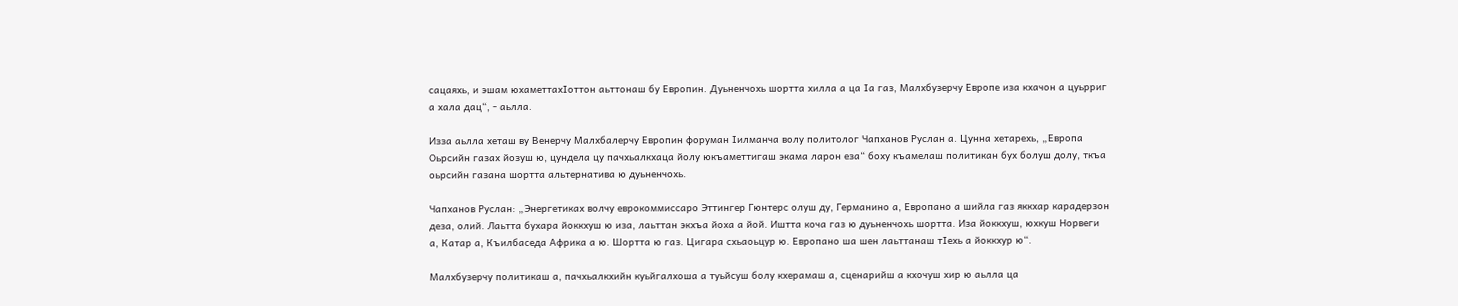сацаяхь, и эшам юхаметтахIоттон аьттонаш бу Европин. Дуьненчохь шортта хилла а ца Iа газ, Малхбузерчу Европе иза кхачон а цуьрриг а хала дац“, - аьлла.

Изза аьлла хеташ ву Венерчу Малхбалерчу Европин форуман Iилманча волу политолог Чапханов Руслан а. Цунна хетарехь, „Европа Оьрсийн газах йозуш ю, цундела цу пачхьалкхаца йолу юкъаметтигаш экама ларон еза“ боху къамелаш политикан бух болуш долу, ткъа оьрсийн газана шортта альтернатива ю дуьненчохь.

Чапханов Руслан: „Энергетиках волчу еврокоммиссаро Эттингер Гюнтерс олуш ду, Германино а, Европано а шийла газ яккхар карадерзон деза, олий. Лаьтта бухара йоккхуш ю иза, лаьттан экхъа йоха а йой. Иштта коча газ ю дуьненчохь шортта. Иза йоккхуш, юхкуш Норвеги а, Катар а, Къилбаседа Африка а ю. Шортта ю газ. Цигара схьаоьцур ю. Европано ша шен лаьттанаш тIехь а йоккхур ю“.

Малхбузерчу политикаш а, пачхьалкхийн куьйгалхоша а туьйсуш болу кхерамаш а, сценарийш а кхочуш хир ю аьлла ца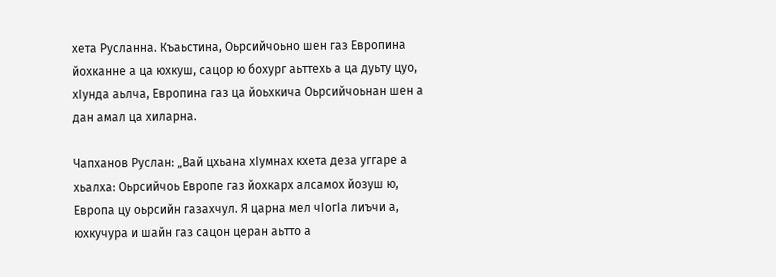хета Русланна. Къаьстина, Оьрсийчоьно шен газ Европина йохканне а ца юхкуш, сацор ю бохург аьттехь а ца дуьту цуо, хIунда аьлча, Европина газ ца йоьхкича Оьрсийчоьнан шен а дан амал ца хиларна.

Чапханов Руслан: „Вай цхьана хIумнах кхета деза уггаре а хьалха: Оьрсийчоь Европе газ йохкарх алсамох йозуш ю, Европа цу оьрсийн газахчул. Я царна мел чIогIа лиъчи а, юхкучура и шайн газ сацон церан аьтто а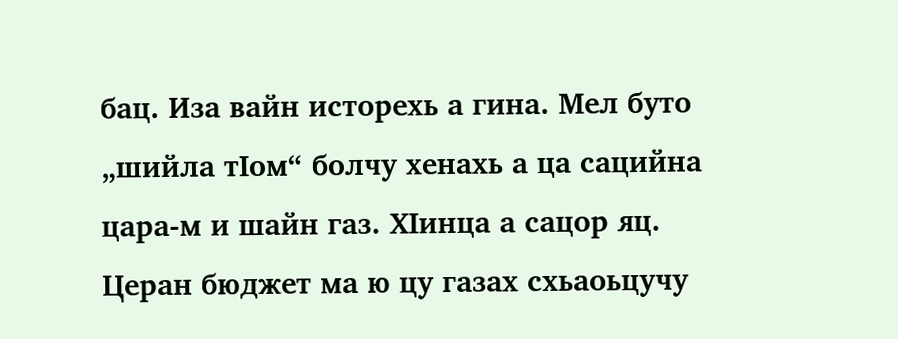бац. Иза вайн исторехь а гина. Мел буто „шийла тIом“ болчу хенахь а ца сацийна цара-м и шайн газ. ХIинца а сацор яц. Церан бюджет ма ю цу газах схьаоьцучу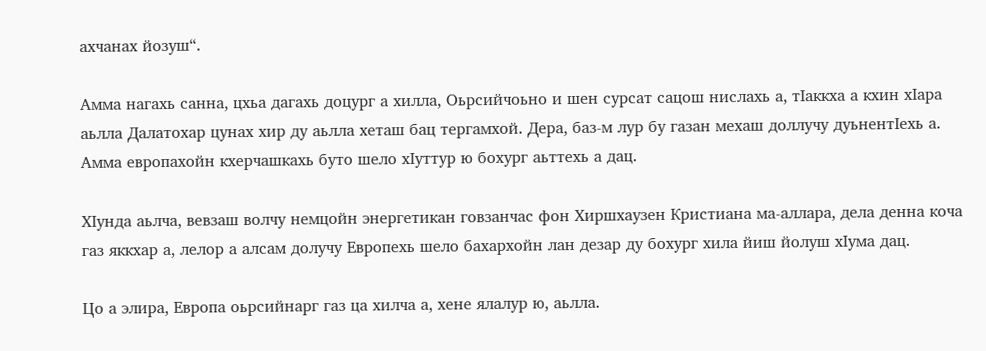ахчанах йозуш“.

Амма нагахь санна, цхьа дагахь доцург а хилла, Оьрсийчоьно и шен сурсат сацош нислахь а, тIаккха а кхин хIара аьлла Далатохар цунах хир ду аьлла хеташ бац тергамхой. Дера, баз-м лур бу газан мехаш доллучу дуьнентIехь а. Амма европахойн кхерчашкахь буто шело хIуттур ю бохург аьттехь а дац.

ХIунда аьлча, вевзаш волчу немцойн энергетикан говзанчас фон Хиршхаузен Кристиана ма-аллара, дела денна коча газ яккхар а, лелор а алсам долучу Европехь шело бахархойн лан дезар ду бохург хила йиш йолуш хIума дац.

Цо а элира, Европа оьрсийнарг газ ца хилча а, хене ялалур ю, аьлла.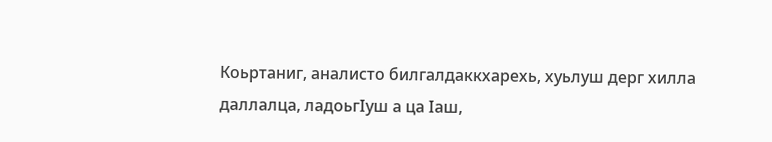Коьртаниг, аналисто билгалдаккхарехь, хуьлуш дерг хилла даллалца, ладоьгIуш а ца Iаш,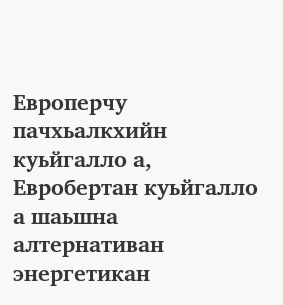Европерчу пачхьалкхийн куьйгалло а, Евробертан куьйгалло а шаьшна алтернативан энергетикан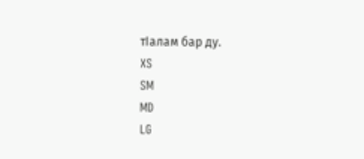тIалам бар ду.
XS
SM
MD
LG